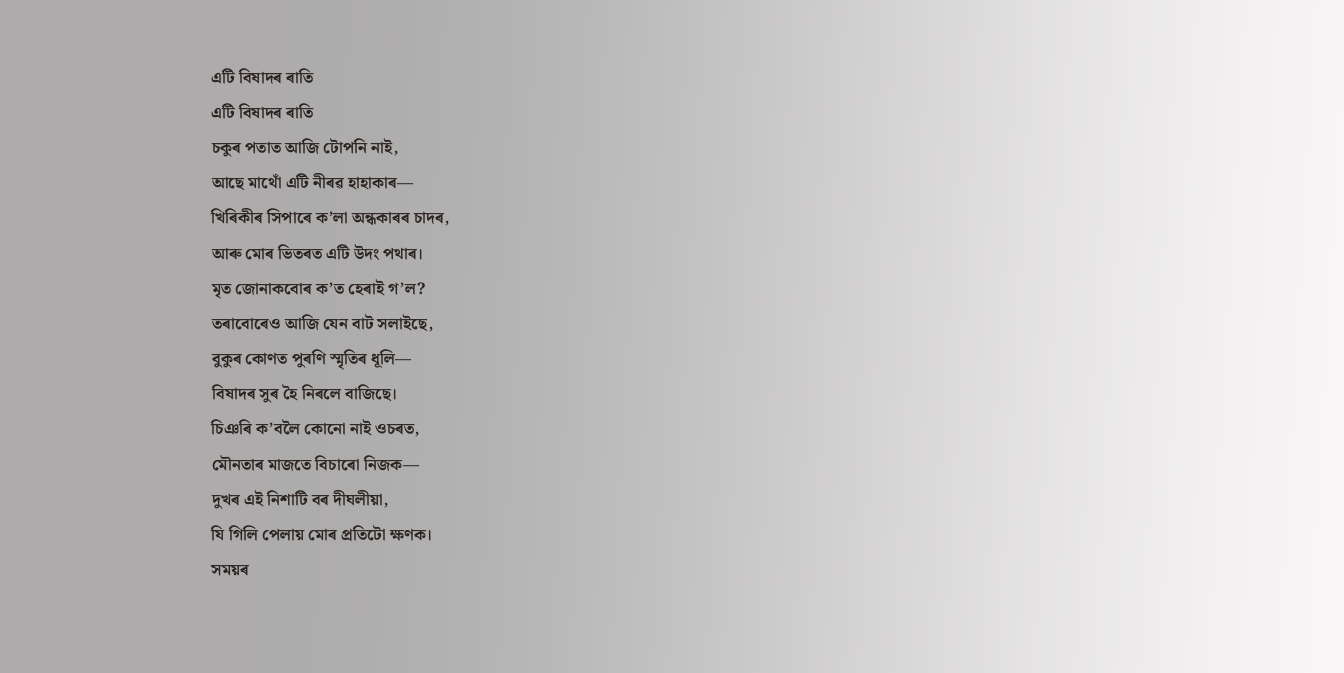এটি বিষাদৰ ৰাতি
এটি বিষাদৰ ৰাতি
চকুৰ পতাত আজি টোপনি নাই,
আছে মাথোঁ এটি নীৰৱ হাহাকাৰ—
খিৰিকীৰ সিপাৰে ক’লা অন্ধকাৰৰ চাদৰ,
আৰু মোৰ ভিতৰত এটি উদং পথাৰ।
মৃত জোনাকবোৰ ক’ত হেৰাই গ’ল?
তৰাবোৰেও আজি যেন বাট সলাইছে,
বুকুৰ কোণত পুৰণি স্মৃতিৰ ধূলি—
বিষাদৰ সুৰ হৈ নিৰলে বাজিছে।
চিঞৰি ক’বলৈ কোনো নাই ওচৰত,
মৌনতাৰ মাজতে বিচাৰো নিজক—
দুখৰ এই নিশাটি বৰ দীঘলীয়া,
যি গিলি পেলায় মোৰ প্ৰতিটো ক্ষণক।
সময়ৰ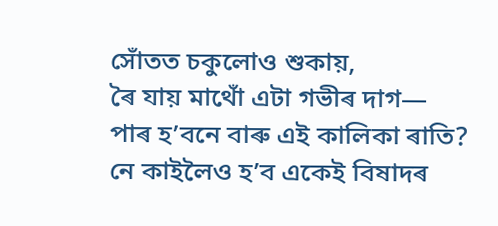সোঁতত চকুলোও শুকায়,
ৰৈ যায় মাথোঁ এটা গভীৰ দাগ—
পাৰ হ’বনে বাৰু এই কালিকা ৰাতি?
নে কাইলৈও হ’ব একেই বিষাদৰ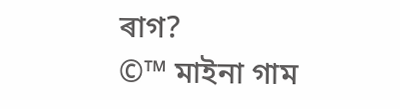ৰাগ?
©™ মাইনা গাম